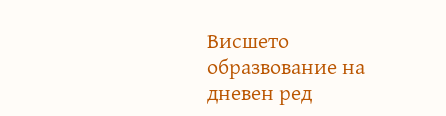Висшето образвование на дневен ред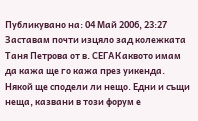Публикувано на: 04 Май 2006, 23:27
Заставам почти изцяло зад колежката Таня Петрова от в. СЕГАКаквото имам да кажа ще го кажа през уикенда. Някой ще сподели ли нещо. Едни и същи неща, казвани в този форум е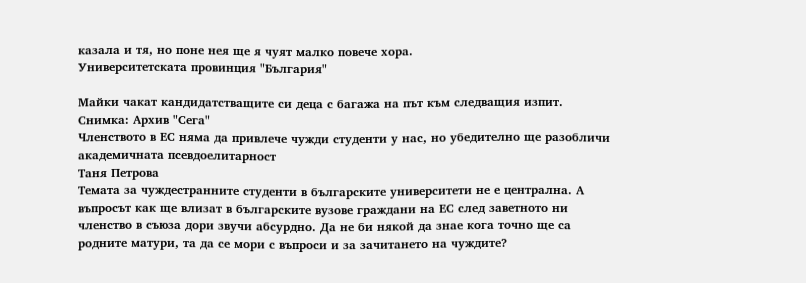казала и тя, но поне нея ще я чуят малко повече хора.
Университетската провинция "България"

Майки чакат кандидатстващите си деца с багажа на път към следващия изпит.
Снимка: Архив "Сега"
Членството в ЕС няма да привлече чужди студенти у нас, но убедително ще разобличи академичната псевдоелитарност
Таня Петрова
Темата за чуждестранните студенти в българските университети не е централна. А въпросът как ще влизат в българските вузове граждани на ЕС след заветното ни членство в съюза дори звучи абсурдно. Да не би някой да знае кога точно ще са родните матури, та да се мори с въпроси и за зачитането на чуждите?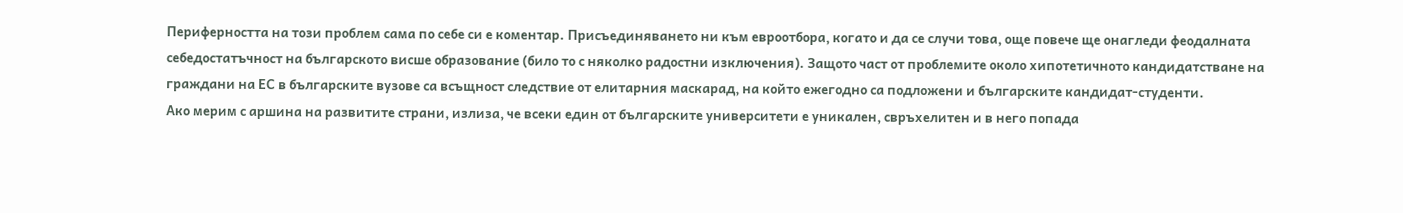Периферността на този проблем сама по себе си е коментар. Присъединяването ни към евроотбора, когато и да се случи това, още повече ще онагледи феодалната себедостатъчност на българското висше образование (било то с няколко радостни изключения). Защото част от проблемите около хипотетичното кандидатстване на граждани на ЕС в българските вузове са всъщност следствие от елитарния маскарад, на който ежегодно са подложени и българските кандидат-студенти.
Ако мерим с аршина на развитите страни, излиза, че всеки един от българските университети е уникален, свръхелитен и в него попада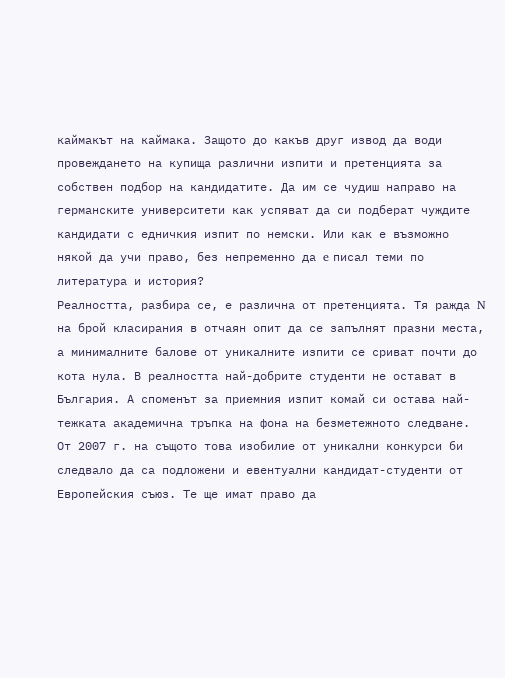каймакът на каймака. Защото до какъв друг извод да води провеждането на купища различни изпити и претенцията за собствен подбор на кандидатите. Да им се чудиш направо на германските университети как успяват да си подберат чуждите кандидати с едничкия изпит по немски. Или как е възможно някой да учи право, без непременно да e писал теми по литература и история?
Реалността, разбира се, е различна от претенцията. Тя ражда N на брой класирания в отчаян опит да се запълнят празни места, а минималните балове от уникалните изпити се сриват почти до кота нула. В реалността най-добрите студенти не остават в България. А споменът за приемния изпит комай си остава най-тежката академична тръпка на фона на безметежното следване.
От 2007 г. на същото това изобилие от уникални конкурси би следвало да са подложени и евентуални кандидат-студенти от Европейския съюз. Те ще имат право да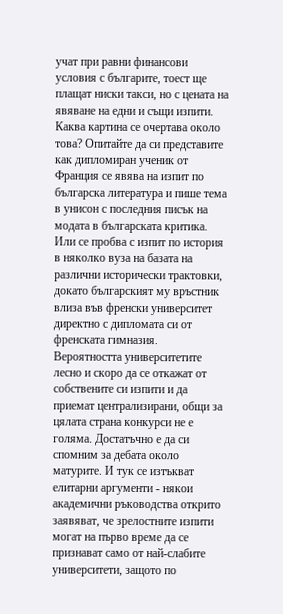учат при равни финансови условия с българите, тоест ще плащат ниски такси, но с цената на явяване на едни и същи изпити. Каква картина се очертава около това? Опитайте да си представите как дипломиран ученик от Франция се явява на изпит по българска литература и пише тема в унисон с последния писък на модата в българската критика. Или се пробва с изпит по история в няколко вуза на базата на различни исторически трактовки, докато българският му връстник влиза във френски университет директно с дипломата си от френската гимназия.
Вероятността университетите лесно и скоро да се откажат от собствените си изпити и да приемат централизирани, общи за цялата страна конкурси не е голяма. Достатъчно е да си спомним за дебата около матурите. И тук се изтъкват елитарни аргументи - някои академични ръководства открито заявяват, че зрелостните изпити могат на първо време да се признават само от най-слабите университети, защото по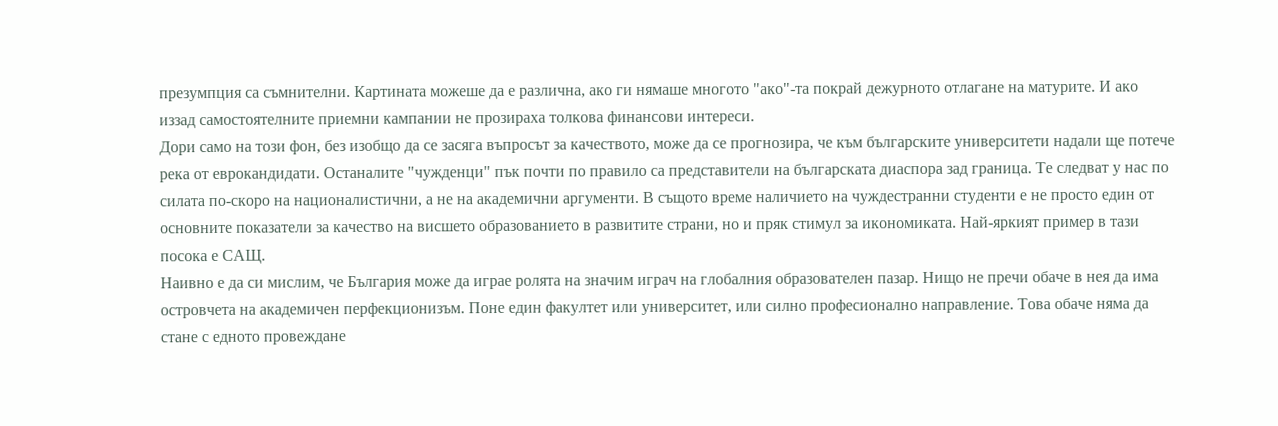презумпция са съмнителни. Картината можеше да е различна, ако ги нямаше многото "ако"-та покрай дежурното отлагане на матурите. И ако иззад самостоятелните приемни кампании не прозираха толкова финансови интереси.
Дори само на този фон, без изобщо да се засяга въпросът за качеството, може да се прогнозира, че към българските университети надали ще потече река от еврокандидати. Останалите "чужденци" пък почти по правило са представители на българската диаспора зад граница. Те следват у нас по силата по-скоро на националистични, а не на академични аргументи. В същото време наличието на чуждестранни студенти е не просто един от основните показатели за качество на висшето образованието в развитите страни, но и пряк стимул за икономиката. Най-яркият пример в тази посока е САЩ.
Наивно е да си мислим, че България може да играе ролята на значим играч на глобалния образователен пазар. Нищо не пречи обаче в нея да има островчета на академичен перфекционизъм. Поне един факултет или университет, или силно професионално направление. Това обаче няма да стане с едното провеждане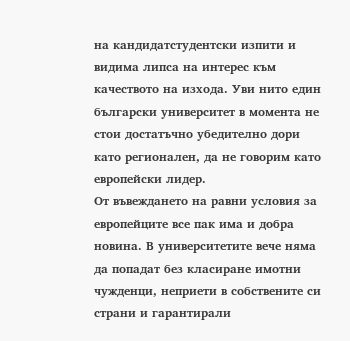на кандидатстудентски изпити и видима липса на интерес към качеството на изхода. Уви нито един български университет в момента не стои достатъчно убедително дори като регионален, да не говорим като европейски лидер.
От въвеждането на равни условия за европейците все пак има и добра новина. В университетите вече няма да попадат без класиране имотни чужденци, неприети в собствените си страни и гарантирали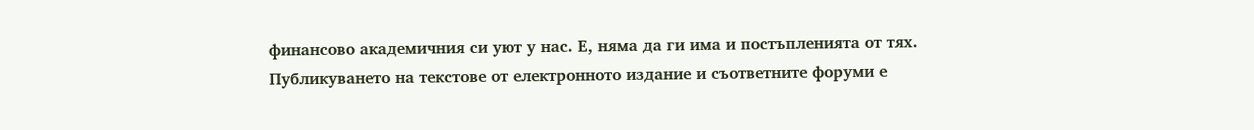финансово академичния си уют у нас. Е, няма да ги има и постъпленията от тях.
Публикуването на текстове от електронното издание и съответните форуми е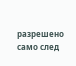разрешено само след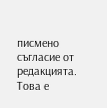писмено съгласие от редакцията.
Това е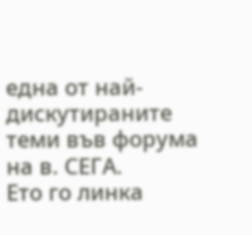една от най-дискутираните теми във форума на в. СЕГА.
Ето го линка